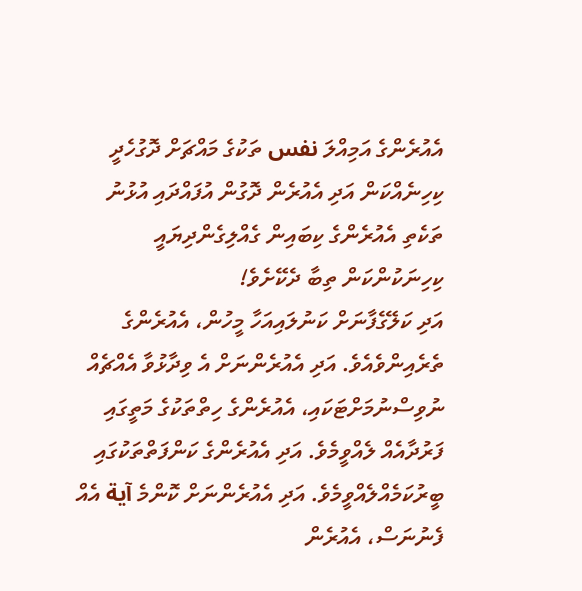އެއުރެންގެ އަމިއްލަ نفس ތަކުގެ މައްޗަށް ދޮގުހެދީ ކިހިނެއްކަން އަދި އެއުރެން ދޮގުން އުފައްދައި އުޅުނު ތަކެތި އެއުރެންގެ ކިބައިން ގެއްލިގެންދިޔައީ ކިހިނަކުންކަން ތިބާ ދެކޭށެވެ!
އަދި ކަލޭގެފާނަށް ކަނުލައިއަހާ މީހުން، އެއުރެންގެ ތެރެއިންވެއެވެ. އަދި އެއުރެންނަށް އެ ވިދާޅުވާ އެއްޗެއް ނުވިސްނުމަށްޓަކައި، އެއުރެންގެ ހިތްތަކުގެ މަތީގައި ފަރުދާއެއް ލެއްވީމެވެ. އަދި އެއުރެންގެ ކަންފަތްތަކުގައި ބީރުކަމެއްލެއްވީމެވެ. އަދި އެއުރެންނަށް ކޮންމެ آية އެއް ފެނުނަސް، އެއުރެން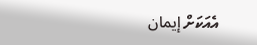އެއަކަށް إيمان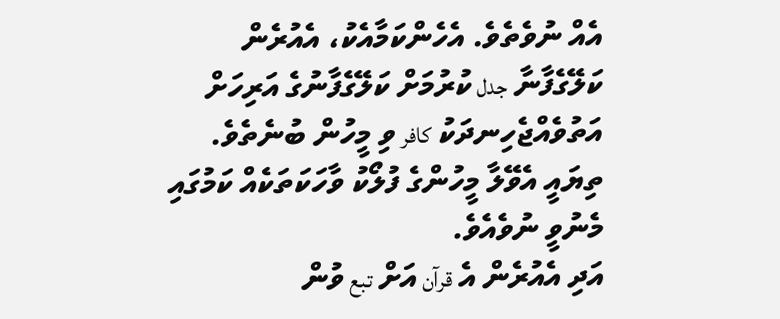އެއް ނުވެތެވެ. އެހެންކަމާއެކު، އެއުރެން ކަލޭގެފާނާ جدل ކުރުމަށް ކަލޭގެފާނުގެ އަރިހަށް އަތުވެއްޖެހިނދަކު كافر ވި މީހުން ބުނެތެވެ. ތިޔައީ އެވޭލާ މީހުންގެ ފުލޯކު ވާހަކަތަކެއް ކަމުގައި މެނުވީ ނުވެއެވެ.
އަދި އެއުރެން އެ قرآن އަށް تبع ވުން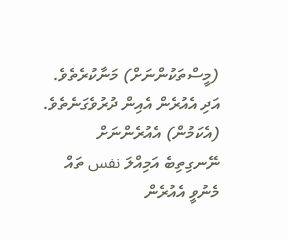(މީސްތަކުންނަށް) މަނާކުރެތެވެ. އަދި އެއުރެން އެއިން ދުރުވެގަނެތެވެ. (އެކަމުން) އެއުރެންނަށް ނޭނގިތިބެ އަމިއްލަ نفس ތައް މެނުވީ އެއުރެން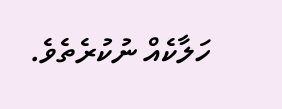ހަލާކެއް ނުކުރެތެވެ.